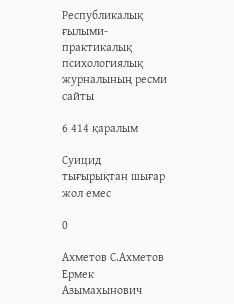Республикалық ғылыми-практикалық психологиялық журналының ресми сайты

6 414 қаралым

Суицид тығырықтан шығар жол емес

0

Ахметов С.Ахметов Ермек Азымахынович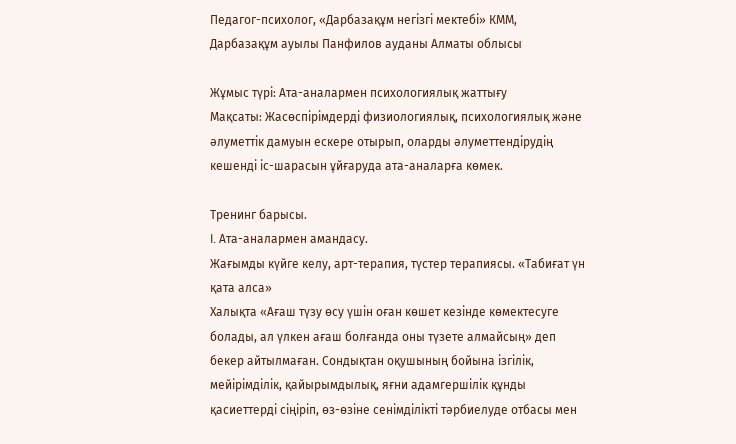Педагог-психолог, «Дарбазақұм негізгі мектебі» КММ, Дарбазақұм ауылы Панфилов ауданы Алматы облысы

Жұмыс түрі: Ата-аналармен психологиялық жаттығу
Мақсаты: Жасөспірімдерді физиологиялық, психологиялық және әлуметтік дамуын ескере отырып, оларды әлуметтендірудің кешенді іс-шарасын ұйғаруда ата-аналарға көмек.

Тренинг барысы.
I. Ата-аналармен амандасу.
Жағымды күйге келу, арт-терапия, түстер терапиясы. «Табиғат үн қата алса»
Халықта «Ағаш түзу өсу үшін оған көшет кезінде көмектесуге болады, ал үлкен ағаш болғанда оны түзете алмайсың» деп бекер айтылмаған. Сондықтан оқушының бойына ізгілік, мейірімділік, қайырымдылық, яғни адамгершілік құнды қасиеттерді сіңіріп, өз-өзіне сенімділікті тәрбиелуде отбасы мен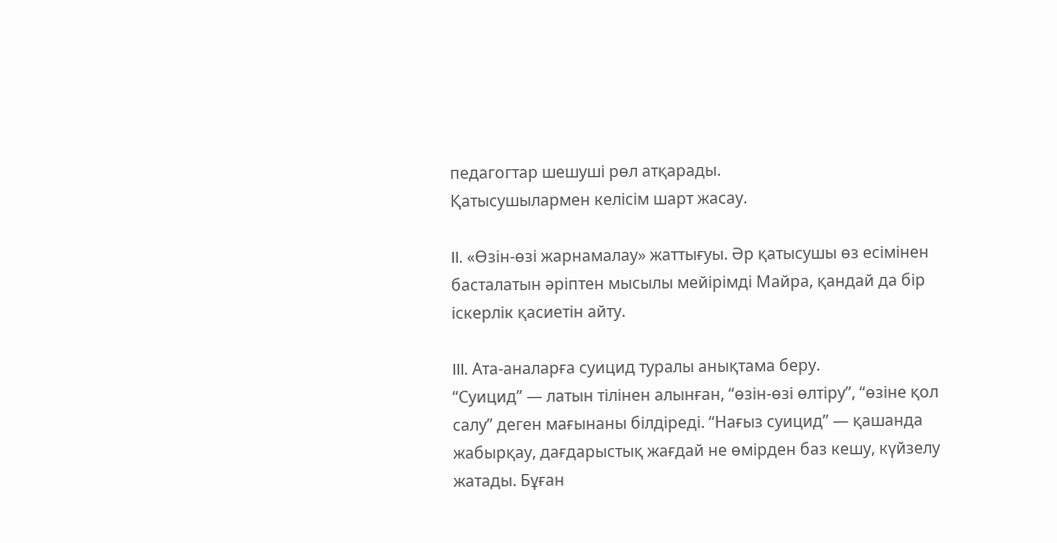педагогтар шешуші рөл атқарады.
Қатысушылармен келісім шарт жасау.

II. «Өзін-өзі жарнамалау» жаттығуы. Әр қатысушы өз есімінен басталатын әріптен мысылы мейірімді Майра, қандай да бір іскерлік қасиетін айту.

III. Ата-аналарға суицид туралы анықтама беру.
“Суицид” — латын тілінен алынған, “өзін-өзі өлтіру”, “өзіне қол салу” деген мағынаны білдіреді. “Нағыз суицид” — қашанда жабырқау, дағдарыстық жағдай не өмірден баз кешу, күйзелу жатады. Бұған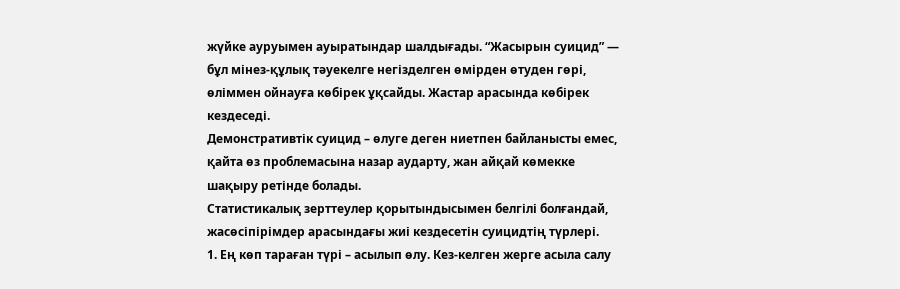жүйке ауруымен ауыратындар шалдығады. “Жасырын суицид” — бұл мінез-құлық тәуекелге негізделген өмірден өтуден гөрі, өліммен ойнауға көбірек ұқсайды. Жастар арасында көбірек кездеседі.
Демонстративтік суицид – өлуге деген ниетпен байланысты емес, қайта өз проблемасына назар аударту, жан айқай көмекке шақыру ретінде болады.
Статистикалық зерттеулер қорытындысымен белгілі болғандай, жасөсіпірімдер арасындағы жиі кездесетін суицидтің түрлері.
1. Ең көп тараған түрі – асылып өлу. Кез-келген жерге асыла салу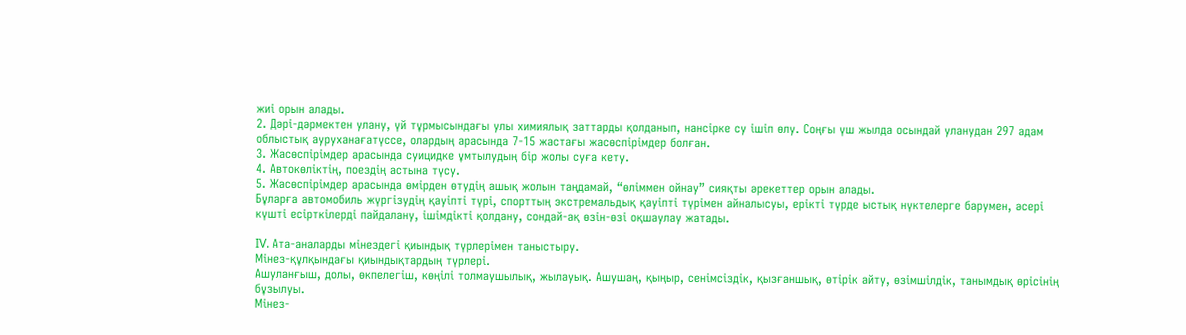жиі орын алады.
2. Дәрі-дәрмектен улану, үй тұрмысындағы улы химиялық заттарды қолданып, нансірке су ішіп өлу. Соңғы үш жылда осындай уланудан 297 адам облыстық ауруханағатүссе, олардың арасында 7-15 жастағы жасөспірімдер болған.
3. Жасөспірімдер арасында суицидке ұмтылудың бір жолы суға кету.
4. Автокөліктің, поездің астына түсу.
5. Жасөспірімдер арасында өмірден өтудің ашық жолын таңдамай, “өліммен ойнау” сияқты әрекеттер орын алады.
Бұларға автомобиль жүргізудің қауіпті түрі, спорттың экстремальдық қауіпті түрімен айналысуы, ерікті түрде ыстық нүктелерге барумен, әсері күшті есірткілерді пайдалану, ішімдікті қолдану, сондай-ақ өзін-өзі оқшаулау жатады.

IV. Ата-аналарды мінездегі қиындық түрлерімен таныстыру.
Мінез-құлқындағы қиындықтардың түрлері.
Ашуланғыш, долы, өкпелегіш, көңілі толмаушылық, жылауық. Ашушаң, қыңыр, сенімсіздік, қызғаншық, өтірік айту, өзімшілдік, танымдық өрісінің бұзылуы.
Мінез-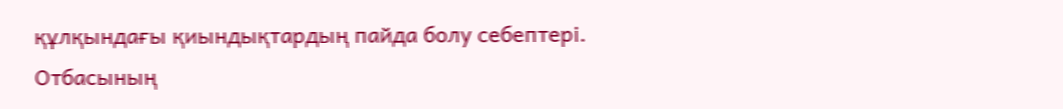құлқындағы қиындықтардың пайда болу себептері.
Отбасының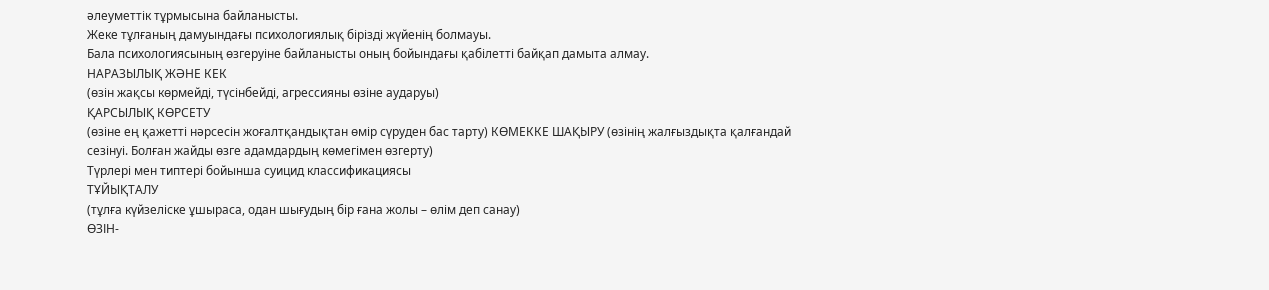әлеуметтік тұрмысына байланысты.
Жеке тұлғаның дамуындағы психологиялық бірізді жүйенің болмауы.
Бала психологиясының өзгеруіне байланысты оның бойындағы қабілетті байқап дамыта алмау.
НАРАЗЫЛЫҚ ЖӘНЕ КЕК
(өзін жақсы көрмейді, түсінбейді, агрессияны өзіне аударуы)
ҚАРСЫЛЫҚ КӨРСЕТУ
(өзіне ең қажетті нәрсесін жоғалтқандықтан өмір сүруден бас тарту) КӨМЕККЕ ШАҚЫРУ (өзінің жалғыздықта қалғандай сезінуі. Болған жайды өзге адамдардың көмегімен өзгерту)
Түрлері мен типтері бойынша суицид классификациясы
ТҰЙЫҚТАЛУ
(тұлға күйзеліске ұшыраса, одан шығудың бір ғана жолы – өлім деп санау)
ӨЗІН-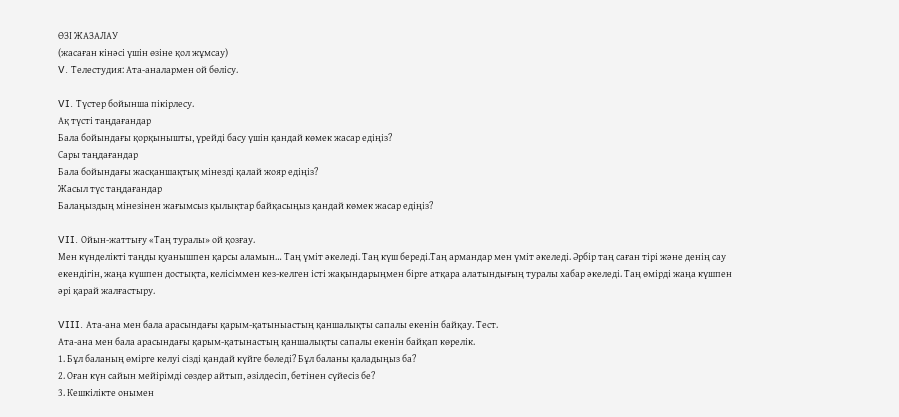ӨЗІ ЖАЗАЛАУ
(жасаған кінәсі үшін өзіне қол жұмсау)
V. Телестудия: Ата-аналармен ой бөлісу.

VI. Түстер бойынша пікірлесу.
Ақ түсті таңдағандар
Бала бойындағы қорқынышты, үрейді басу үшін қандай көмек жасар едіңіз?
Сары таңдағандар
Бала бойындағы жасқаншақтық мінезді қалай жояр едіңіз?
Жасыл түс таңдағандар
Балаңыздың мінезінен жағымсыз қылықтар байқасыңыз қандай көмек жасар едіңіз?

VII. Ойын-жаттығу «Таң туралы» ой қозғау.
Мен күнделікті таңды қуанышпен қарсы аламын… Таң үміт әкеледі. Таң күш береді.Таң армандар мен үміт әкеледі. Әрбір таң саған тірі және денің сау екендігін, жаңа күшпен достықта, келісіммен кез-келген істі жақындарыңмен бірге атқара алатындығың туралы хабар әкеледі. Таң өмірді жаңа күшпен әрі қарай жалғастыру.

VIII. Ата-ана мен бала арасындағы қарым-қатыныастың қаншалықты сапалы екенін байқау. Тест.
Ата-ана мен бала арасындағы қарым-қатынастың қаншалықты сапалы екенін байқап көрелік.
1. Бұл баланың өмірге келуі сізді қандай күйге бөледі? Бұл баланы қаладыңыз ба?
2. Оған күн сайын мейірімді сөздер айтып, әзілдесіп, бетінен сүйесіз бе?
3. Кешкілікте онымен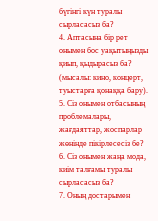бүгінгі күн туралы сырласасыз ба?
4. Аптасына бір рет онымен бос уақытыңызды қиып, қыдырасыз ба? (мысалы: кино, концерт, туыстарға қонаққа бару).
5. Сіз онымен отбасының проблемалары, жағдаяттар, жоспарлар жөнінде пікірлесесіз бе?
6. Сіз онымен жаңа мода, киім талғамы туралы сырласасыз ба?
7. Оның достарымен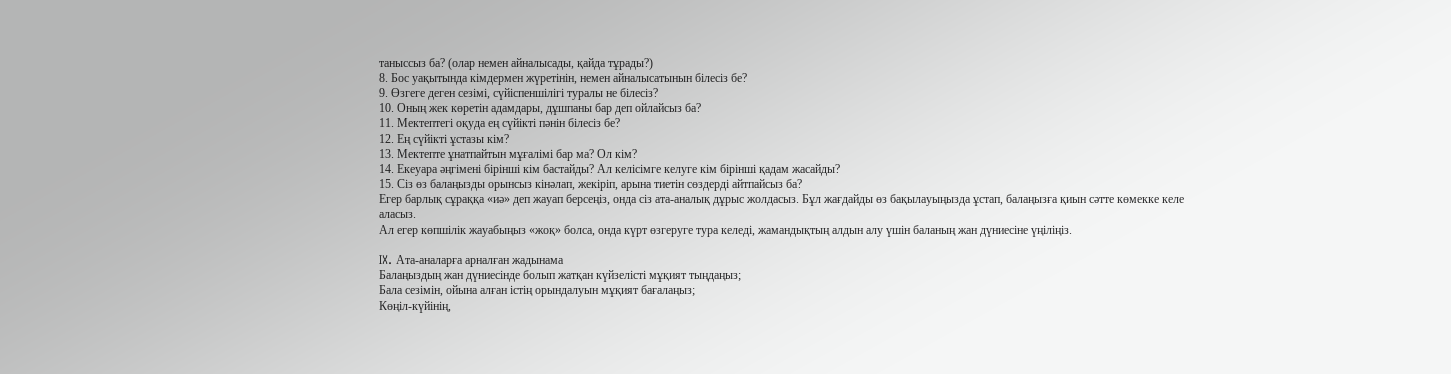таныссыз ба? (олар немен айналысады, қайда тұрады?)
8. Бос уақытында кімдермен жүретінін, немен айналысатынын білесіз бе?
9. Өзгеге деген сезімі, сүйіспеншілігі туралы не білесіз?
10. Оның жек көретін адамдары, дұшпаны бар деп ойлайсыз ба?
11. Мектептегі оқуда ең сүйікті пәнін білесіз бе?
12. Ең сүйікті ұстазы кім?
13. Мектепте ұнатпайтын мұғалімі бар ма? Ол кім?
14. Екеуара әңгімені бірінші кім бастайды? Ал келісімге келуге кім бірінші қадам жасайды?
15. Сіз өз балаңызды орынсыз кінәлап, жекіріп, арына тиетін сөздерді айтпайсыз ба?
Егер барлық сұраққа «иә» деп жауап берсеңіз, онда сіз ата-аналық дұрыс жолдасыз. Бұл жағдайды өз бақылауыңызда ұстап, балаңызға қиын сәтте көмекке келе аласыз.
Ал егер көпшілік жауабыңыз «жоқ» болса, онда күрт өзгеруге тура келеді, жамандықтың алдын алу үшін баланың жан дүниесіне үңіліңіз.

IX. Ата-аналарға арналған жадынама
Балаңыздың жан дүниесінде болып жатқан күйзелісті мұқият тыңдаңыз;
Бала сезімін, ойына алған істің орындалуын мұқият бағалаңыз;
Көңіл-күйінің,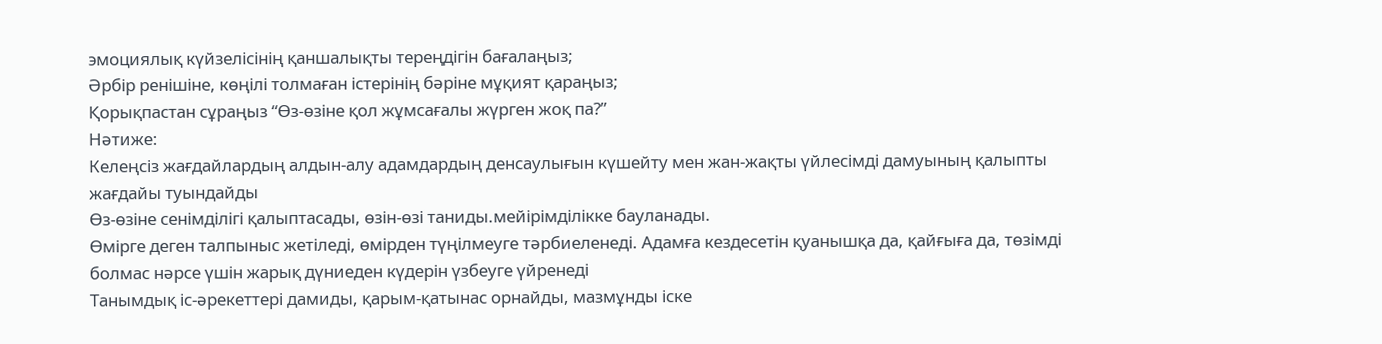эмоциялық күйзелісінің қаншалықты тереңдігін бағалаңыз;
Әрбір ренішіне, көңілі толмаған істерінің бәріне мұқият қараңыз;
Қорықпастан сұраңыз “Өз-өзіне қол жұмсағалы жүрген жоқ па?”
Нәтиже:
Келеңсіз жағдайлардың алдын-алу адамдардың денсаулығын күшейту мен жан-жақты үйлесімді дамуының қалыпты жағдайы туындайды
Өз-өзіне сенімділігі қалыптасады, өзін-өзі таниды.мейірімділікке бауланады.
Өмірге деген талпыныс жетіледі, өмірден түңілмеуге тәрбиеленеді. Адамға кездесетін қуанышқа да, қайғыға да, төзімді болмас нәрсе үшін жарық дүниеден күдерін үзбеуге үйренеді
Танымдық іс-әрекеттері дамиды, қарым-қатынас орнайды, мазмұнды іске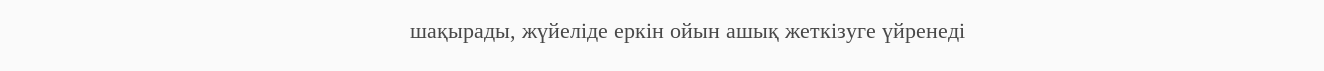шақырады, жүйеліде еркін ойын ашық жеткізуге үйренеді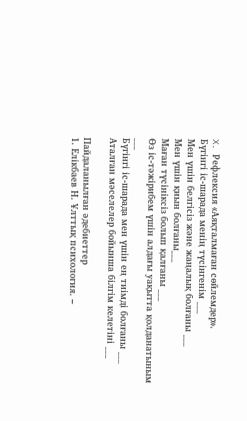X. Рефлексия «Аяқталмаған сөйлемдер».
Бүгінгі іс-шарада менің түсінгенім ___
Мен үшін белгісіз және жаңалық болғаны ___
Мен үшін қиын болғаны___
Маған түсініксіз болып қалғаны ___
Өз іс-тәжірибем үшін алдағы уақытта қолданатыным ___
Бүгінгі іс-шарада мен үшін ең тиімді болғаны ___
Аталған мәселелер бойынша білгім келетіні ___

Пайдаланылған әдебиеттер
1. Елікбаев Н. Ұлттық психология. –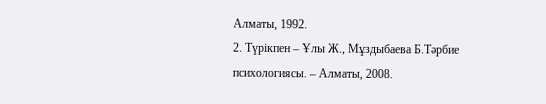Алматы, 1992.
2. Түрікпен – Ұлы Ж., Мұздыбаева Б.Тәрбие психологиясы. – Алматы, 2008.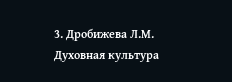3. Дробижева Л.М. Духовная культура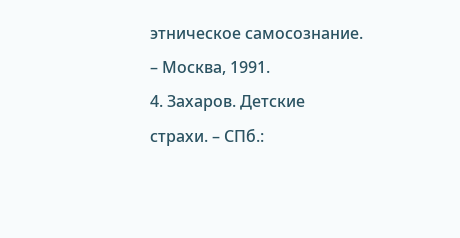этническое самосознание. – Москва, 1991.
4. Захаров. Детские страхи. – СПб.: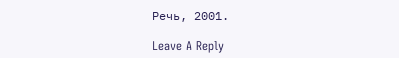Речь, 2001.

Leave A Reply